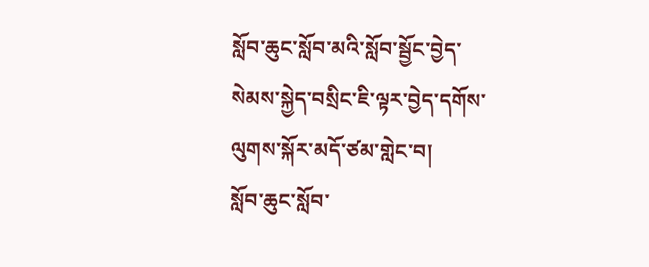སློབ་ཆུང་སློབ་མའི་སློབ་སྦྱོང་བྱེད་སེམས་སྐྱེད་བསྲིང་ཇི་ལྟར་བྱེད་དགོས་ལུགས་སྐོར་མདོ་ཙམ་གླེང་བ།
སློབ་ཆུང་སློབ་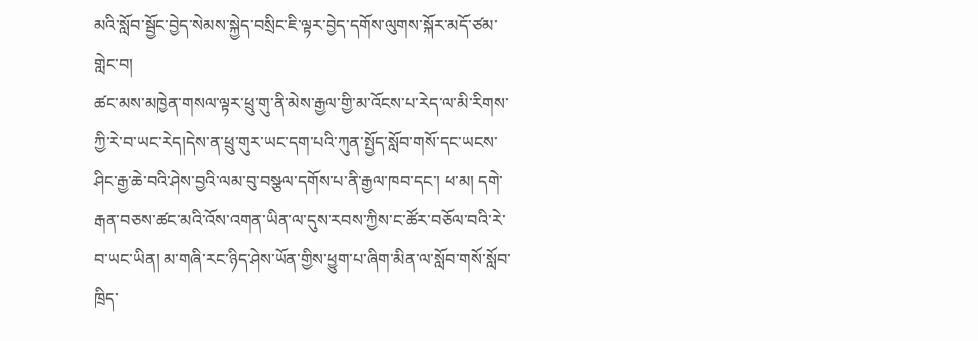མའི་སློབ་སྦྱོང་བྱེད་སེམས་སྐྱེད་བསྲིང་ཇི་ལྟར་བྱེད་དགོས་ལུགས་སྐོར་མདོ་ཙམ་གླེང་བ།
ཚང་མས་མཁྱེན་གསལ་ལྟར་ཕྲུ་གུ་ནི་མེས་རྒྱལ་གྱི་མ་འོངས་པ་རེད་ལ་མི་རིགས་ཀྱི་རེ་བ་ཡང་རེད།དེས་ན་ཕྲུ་གུར་ཡང་དག་པའི་ཀུན་སྤྱོད་སློབ་གསོ་དང་ཡངས་ཤིང་རྒྱ་ཆེ་བའི་ཤེས་བྱའི་ལམ་བུ་བསྩལ་དགོས་པ་ནི་རྒྱལ་ཁབ་དང་། ཕ་མ། དགེ་རྒན་བཅས་ཚང་མའི་འོས་འགན་ཡིན་ལ་དུས་རབས་ཀྱིས་ང་ཚོར་བཅོལ་བའི་རེ་བ་ཡང་ཡིན། མ་གཞི་རང་ཉིད་ཤེས་ཡོན་གྱིས་ཕྱུག་པ་ཞིག་མིན་ལ་སློབ་གསོ་སློབ་ཁྲིད་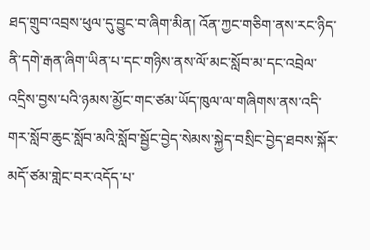ཐད་གྲུབ་འབྲས་ཕུལ་དུ་བྱུང་བ་ཞིག་མིན། འོན་ཀྱང་གཅིག་ནས་རང་ཉིད་ནི་དགེ་རྒན་ཞིག་ཡིན་པ་དང་གཉིས་ནས་ལོ་མང་སློབ་མ་དང་འབྲེལ་འདྲིས་བྱས་པའི་ཉམས་མྱོང་གང་ཙམ་ཡོད་ཁུལ་ལ་གཞིགས་ནས་འདི་གར་སློབ་ཆུང་སློབ་མའི་སློབ་སྦྱོང་བྱེད་སེམས་སྐྱེད་བསྲིང་བྱེད་ཐབས་སྐོར་མདོ་ཙམ་གླེང་བར་འདོད་པ་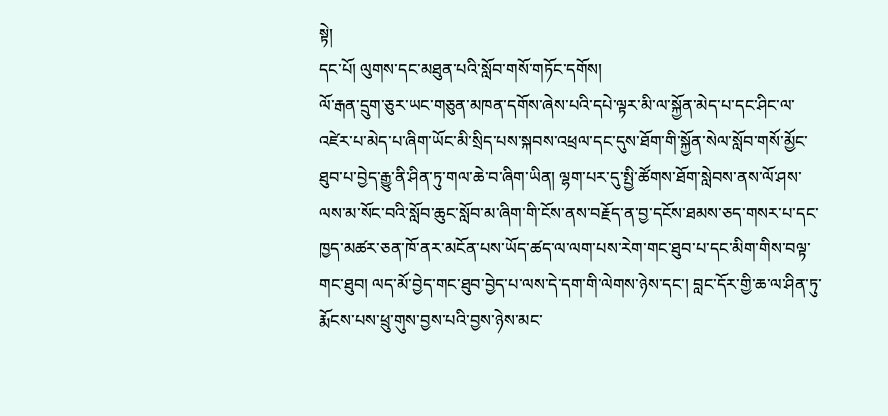སྟེ།
དང་པོ། ལུགས་དང་མཐུན་པའི་སློབ་གསོ་གཏོང་དགོས།
ལོ་རྒན་དྲུག་ཅུར་ཡང་གཅུན་མཁན་དགོས་ཞེས་པའི་དཔེ་ལྟར་མི་ལ་སྐྱོན་མེད་པ་དང་ཤིང་ལ་འཛེར་པ་མེད་པ་ཞིག་ཡོང་མི་སྲིད་པས་སྐབས་འཕྲལ་དང་དུས་ཐོག་གི་སྐྱོན་སེལ་སློབ་གསོ་མྱོང་ཐུབ་པ་བྱེད་རྒྱུ་ནི་ཤིན་ཏུ་གལ་ཆེ་བ་ཞིག་ཡིན། ལྷག་པར་དུ་སྤྱི་ཚོགས་ཐོག་སླེབས་ནས་ལོ་ཤས་ལས་མ་སོང་བའི་སློབ་ཆུང་སློབ་མ་ཞིག་གི་ངོས་ནས་བརྗོད་ན་བྱ་དངོས་ཐམས་ཅད་གསར་པ་དང་ཁྱད་མཚར་ཅན་ཁོ་ནར་མངོན་པས་ཡོད་ཚད་ལ་ལག་པས་རེག་གང་ཐུབ་པ་དང་མིག་གིས་བལྟ་གང་ཐུབ། ལད་མོ་བྱེད་གང་ཐུབ་བྱེད་པ་ལས་དེ་དག་གི་ལེགས་ཉེས་དང་། བླང་དོར་གྱི་ཆ་ལ་ཤིན་ཏུ་རྨོངས་པས་ཕྲུ་གུས་བྱས་པའི་བྱས་ཉེས་མང་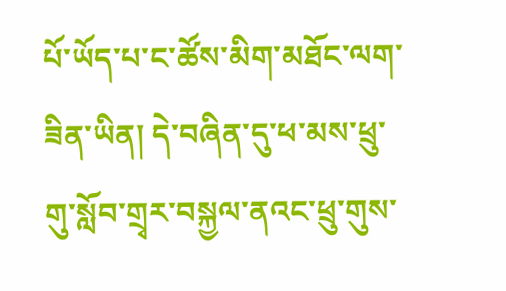པོ་ཡོད་པ་ང་ཚོས་མིག་མཐོང་ལག་ཟིན་ཡིན། དེ་བཞིན་དུ་ཕ་མས་ཕྲུ་གུ་སློབ་གྲྭར་བསྐྱལ་ནའང་ཕྲུ་གུས་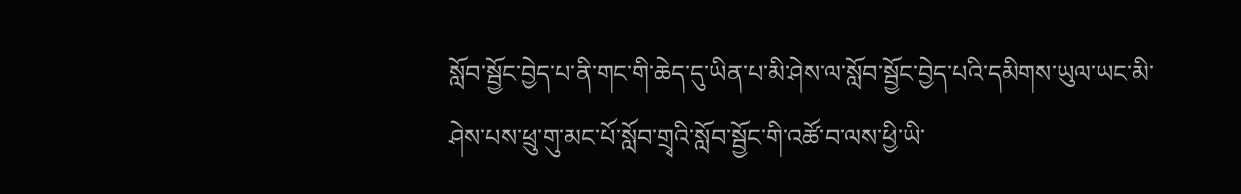སློབ་སྦྱོང་བྱེད་པ་ནི་གང་གི་ཆེད་དུ་ཡིན་པ་མི་ཤེས་ལ་སློབ་སྦྱོང་བྱེད་པའི་དམིགས་ཡུལ་ཡང་མི་ཤེས་པས་ཕྲུ་གུ་མང་པོ་སློབ་གྲྭའི་སློབ་སྦྱོང་གི་འཚོ་བ་ལས་ཕྱི་ཡི་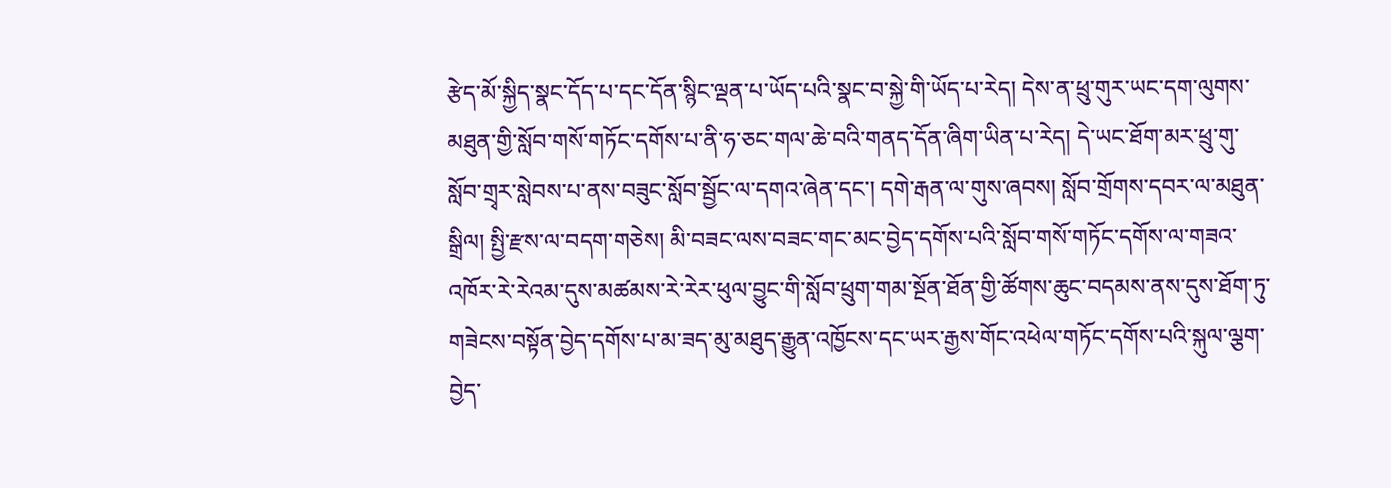རྩེད་མོ་སྐྱིད་སྣང་དོད་པ་དང་དོན་སྙིང་ལྡན་པ་ཡོད་པའི་སྣང་བ་སྐྱེ་གི་ཡོད་པ་རེད། དེས་ན་ཕྲུ་གུར་ཡང་དག་ལུགས་མཐུན་གྱི་སློབ་གསོ་གཏོང་དགོས་པ་ནི་ཧ་ཅང་གལ་ཆེ་བའི་གནད་དོན་ཞིག་ཡིན་པ་རེད། དེ་ཡང་ཐོག་མར་ཕྲུ་གུ་སློབ་གྲྭར་སླེབས་པ་ནས་བཟུང་སློབ་སྦྱོང་ལ་དགའ་ཞེན་དང་། དགེ་རྒན་ལ་གུས་ཞབས། སློབ་གྲོགས་དབར་ལ་མཐུན་སྒྲིལ། སྤྱི་རྫས་ལ་བདག་གཅེས། མི་བཟང་ལས་བཟང་གང་མང་བྱེད་དགོས་པའི་སློབ་གསོ་གཏོང་དགོས་ལ་གཟའ་འཁོར་རེ་རེའམ་དུས་མཚམས་རེ་རེར་ཕུལ་བྱུང་གི་སློབ་ཕྲུག་གམ་སྔོན་ཐོན་གྱི་ཚོགས་ཆུང་བདམས་ནས་དུས་ཐོག་ཏུ་གཟེངས་བསྟོན་བྱེད་དགོས་པ་མ་ཟད་མུ་མཐུད་རྒྱུན་འཁྱོངས་དང་ཡར་རྒྱས་གོང་འཕེལ་གཏོང་དགོས་པའི་སྐུལ་ལྕག་བྱེད་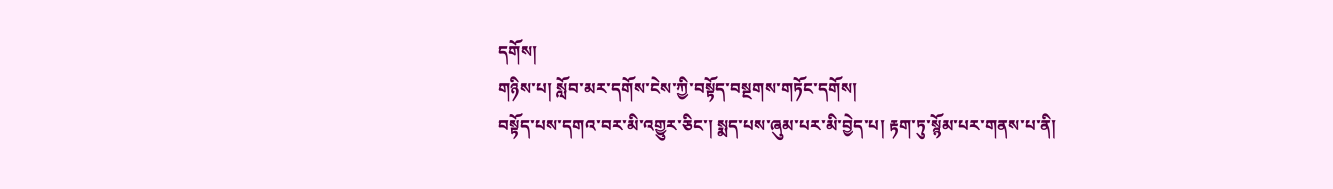དགོས།
གཉིས་པ། སློབ་མར་དགོས་ངེས་ཀྱི་བསྟོད་བསྔགས་གཏོང་དགོས།
བསྟོད་པས་དགའ་བར་མི་འགྱུར་ཅིང་། སྨད་པས་ཞུམ་པར་མི་བྱེད་པ། རྟག་ཏུ་སྙོམ་པར་གནས་པ་ནི།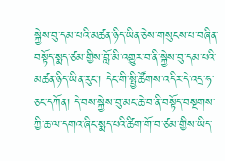སྐྱེས་བུ་དམ་པའི་མཚན་ཉིད་ཡིན་ཅེས་གསུངས་པ་བཞིན་བསྟོད་སྨད་ཙམ་གྱིས་བློ་མི་འགྱུར་བ་ནི་སྐྱེས་བུ་དམ་པའི་མཚན་ཉིད་ཡིན་རུང་། དེང་གི་སྤྱི་ཚོགས་འདིར་དེ་འདྲ་ཧ་ཅང་དཀོན། དེ་བས་སྐྱེས་བུ་མང་ཆེ་བ་ནི་བསྟོད་བསྔགས་ཀྱི་ཆ་ལ་དགའ་ཞིང་སྨད་པའི་ཚིག་གོ་བ་ཙམ་གྱིས་ཡིད་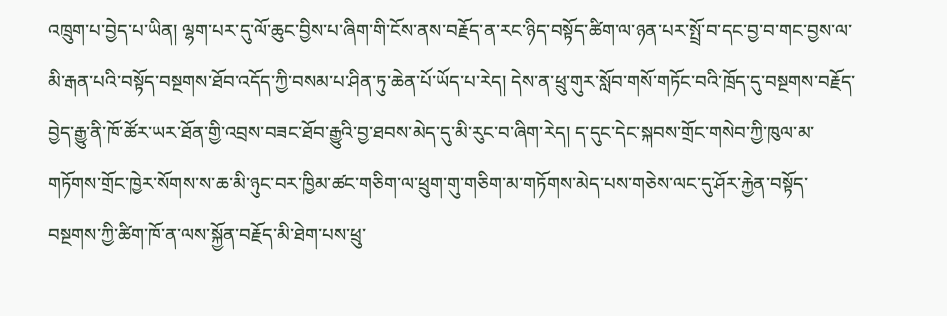འཁྲུག་པ་བྱེད་པ་ཡིན། ལྷག་པར་དུ་ལོ་ཆུང་བྱིས་པ་ཞིག་གི་ངོས་ནས་བརྗོད་ན་རང་ཉིད་བསྟོད་ཚིག་ལ་ཉན་པར་སྤྲོ་བ་དང་བྱ་བ་གང་བྱས་ལ་མི་རྒན་པའི་བསྟོད་བསྔགས་ཐོབ་འདོད་ཀྱི་བསམ་པ་ཤིན་ཏུ་ཆེན་པོ་ཡོད་པ་རེད། དེས་ན་ཕྲུ་གུར་སློབ་གསོ་གཏོང་བའི་ཁྲོད་དུ་བསྔགས་བརྗོད་བྱེད་རྒྱུ་ནི་ཁོ་ཚོར་ཡར་ཐོན་གྱི་འབྲས་བཟང་ཐོབ་རྒྱུའི་བྱ་ཐབས་མེད་དུ་མི་རུང་བ་ཞིག་རེད། ད་དུང་དེང་སྐབས་གྲོང་གསེབ་ཀྱི་ཁུལ་མ་གཏོགས་གྲོང་ཁྱེར་སོགས་ས་ཆ་མི་ཉུང་བར་ཁྱིམ་ཚང་གཅིག་ལ་ཕྲུག་གུ་གཅིག་མ་གཏོགས་མེད་པས་གཅེས་ལང་དུ་ཤོར་རྐྱེན་བསྟོད་བསྔགས་ཀྱི་ཚིག་ཁོ་ན་ལས་སྐྱོན་བརྗོད་མི་ཐེག་པས་ཕྲུ་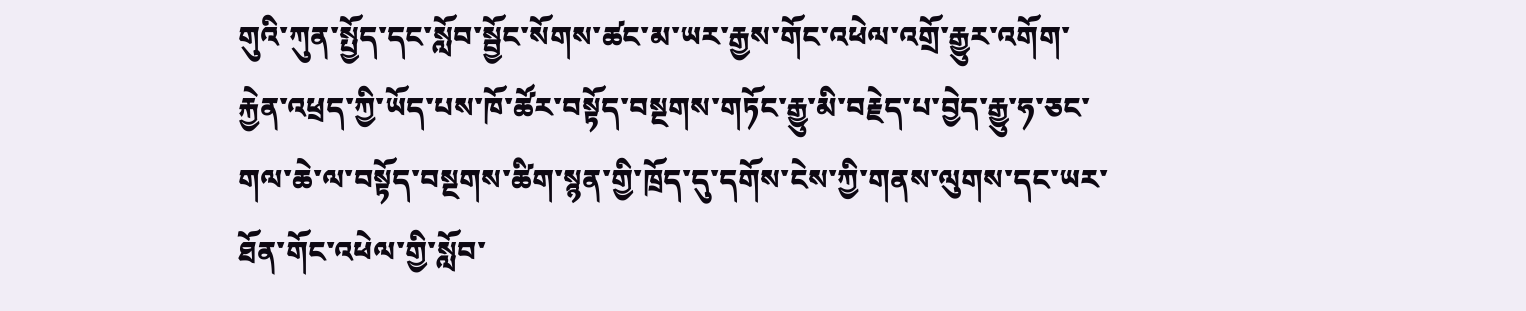གུའི་ཀུན་སྤྱོད་དང་སློབ་སྦྱོང་སོགས་ཚང་མ་ཡར་རྒྱས་གོང་འཕེལ་འགྲོ་རྒྱུར་འགོག་རྐྱེན་འཕྲད་ཀྱི་ཡོད་པས་ཁོ་ཚོར་བསྟོད་བསྔགས་གཏོང་རྒྱུ་མི་བརྗེད་པ་བྱེད་རྒྱུ་ཧ་ཅང་གལ་ཆེ་ལ་བསྟོད་བསྔགས་ཚིག་སྙན་གྱི་ཁྲོད་དུ་དགོས་ངེས་ཀྱི་གནས་ལུགས་དང་ཡར་ཐོན་གོང་འཕེལ་གྱི་སློབ་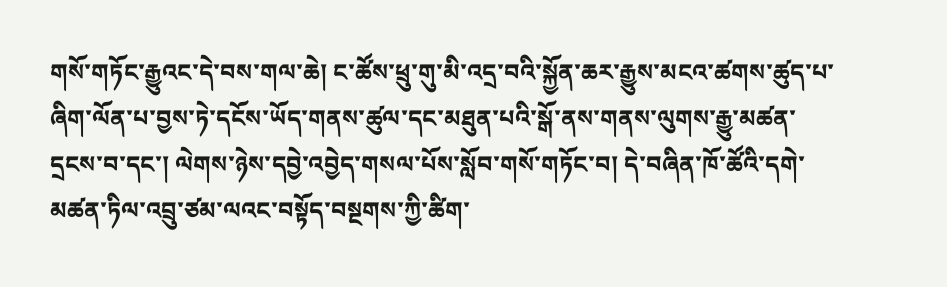གསོ་གཏོང་རྒྱུའང་དེ་བས་གལ་ཆེ། ང་ཚོས་ཕྲུ་གུ་མི་འདྲ་བའི་སྐྱོན་ཆར་རྒྱུས་མངའ་ཚགས་ཚུད་པ་ཞིག་ལོན་པ་བྱས་ཏེ་དངོས་ཡོད་གནས་ཚུལ་དང་མཐུན་པའི་སྒོ་ནས་གནས་ལུགས་རྒྱུ་མཚན་དྲངས་བ་དང་། ལེགས་ཉེས་དབྱེ་འབྱེད་གསལ་པོས་སློབ་གསོ་གཏོང་བ། དེ་བཞིན་ཁོ་ཚོའི་དགེ་མཚན་ཏིལ་འབྲུ་ཙམ་ལའང་བསྟོད་བསྔགས་ཀྱི་ཚིག་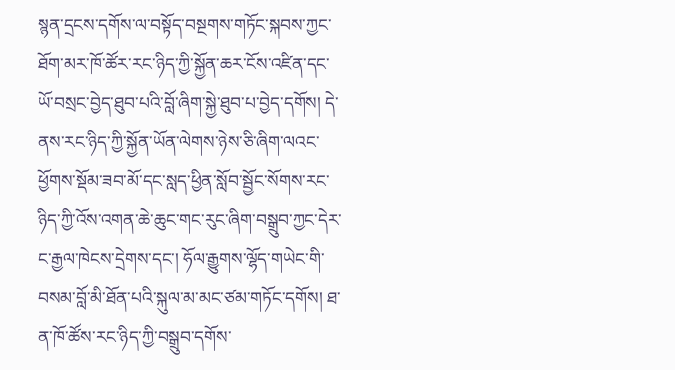སྙན་དྲངས་དགོས་ལ་བསྟོད་བསྔགས་གཏོང་སྐབས་ཀྱང་ཐོག་མར་ཁོ་ཚོར་རང་ཉིད་ཀྱི་སྐྱོན་ཆར་ངོས་འཛིན་དང་ཡོ་བསྲང་བྱེད་ཐུབ་པའི་བློ་ཞིག་སྐྱེ་ཐུབ་པ་བྱེད་དགོས། དེ་ནས་རང་ཉིད་ཀྱི་སྐྱོན་ཡོན་ལེགས་ཉེས་ཅི་ཞིག་ལའང་ཕྱོགས་སྡོམ་ཟབ་མོ་དང་སླད་ཕྱིན་སློབ་སྦྱོང་སོགས་རང་ཉིད་ཀྱི་འོས་འགན་ཆེ་ཆུང་གང་རུང་ཞིག་བསྒྲུབ་ཀྱང་དེར་ང་རྒྱལ་ཁེངས་དྲེགས་དང་། ཧོལ་རྒྱུགས་ལྷོད་གཡེང་གི་བསམ་བློ་མི་ཐོན་པའི་སྐུལ་མ་མང་ཙམ་གཏོང་དགོས། ཐ་ན་ཁོ་ཚོས་རང་ཉིད་ཀྱི་བསྒྲུབ་དགོས་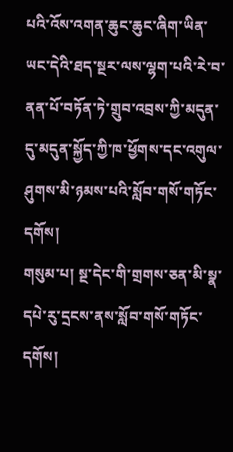པའི་འོས་འགན་ཆུང་ཆུང་ཞིག་ཡིན་ཡང་དེའི་ཐད་སྔར་ལས་ལྷག་པའི་རེ་བ་ནན་པོ་བཏོན་ཏེ་གྲུབ་འབྲས་ཀྱི་མདུན་དུ་མདུན་སྐྱོད་ཀྱི་ཁ་ཕྱོགས་དང་འགུལ་ཤུགས་མི་ཉམས་པའི་སློབ་གསོ་གཏོང་དགོས།
གསུམ་པ། སྔ་དེང་གི་གྲགས་ཅན་མི་སྣ་དཔེ་རུ་དྲངས་ནས་སློབ་གསོ་གཏོང་དགོས།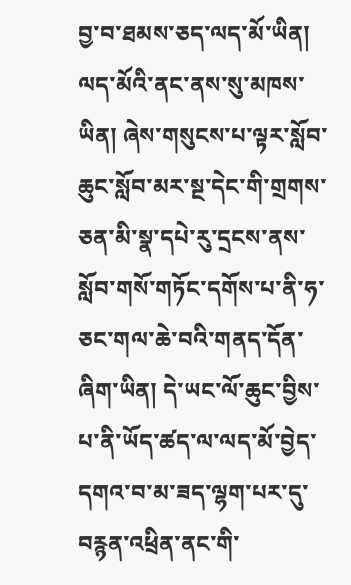བྱ་བ་ཐམས་ཅད་ལད་མོ་ཡིན། ལད་མོའི་ནང་ནས་སུ་མཁས་ཡིན། ཞེས་གསུངས་པ་ལྟར་སློབ་ཆུང་སློབ་མར་སྔ་དེང་གི་གྲགས་ཅན་མི་སྣ་དཔེ་རུ་དྲངས་ནས་སློབ་གསོ་གཏོང་དགོས་པ་ནི་ཧ་ཅང་གལ་ཆེ་བའི་གནད་དོན་ཞིག་ཡིན། དེ་ཡང་ལོ་ཆུང་བྱིས་པ་ནི་ཡོད་ཚད་ལ་ལད་མོ་བྱེད་དགའ་བ་མ་ཟད་ལྷག་པར་དུ་བརྙན་འཕྲིན་ནང་གི་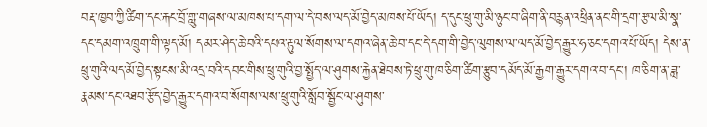བརྡ་ཁྱབ་ཀྱི་ཚིག་དང་རྐང་བྲོ་གླུ་གཞས་ལ་མཁས་པ་དག་ལ་དེ་བས་ལད་མོ་བྱེད་མཁས་པོ་ཡོད། ད་དུང་ཕྲུ་གུ་མི་ཉུང་བ་ཞིག་ནི་བརྙན་འཕྲིན་ནང་གི་དྲག་རྩལ་མི་སྣ་དང་དམག་འཁྲུག་གི་ལྟད་མོ། དམར་ཤེད་ཆེ་བའི་དཔའ་རྟུལ་སོགས་ལ་དགའ་ཞེན་ཆེ་བ་དང་དེ་དག་གི་བྱེད་ལུགས་ལ་ལད་མོ་བྱེད་རྒྱུར་ཧ་ཅང་དགའ་པོ་ཡོད། དེས་ན་ཕྲུ་གུའི་ལད་མོ་བྱེད་སྟངས་མི་འདྲ་བའི་དབང་གིས་ཕྲུ་གུའི་བྱ་སྤྱོད་ལ་ཤུགས་རྐྱེན་ཐེབས་ཏེ་ཕྲུ་གུ་ཁ་ཅིག་ཚིག་རྩུབ་དམོད་མོ་རྒྱག་རྒྱུར་དགའ་བ་དང་། ཁ་ཅིག་ན་ཟླ་རྣམས་དང་འཐབ་རྩོད་བྱེད་རྒྱུར་དགའ་བ་སོགས་ལས་ཕྲུ་གུའི་སློབ་སྦྱོང་ལ་ཤུགས་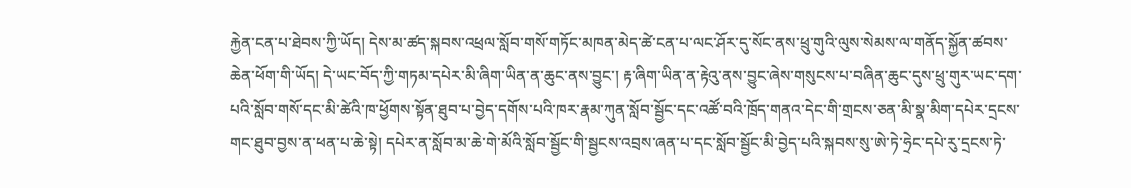རྐྱེན་ངན་པ་ཐེབས་ཀྱི་ཡོད། དེས་མ་ཚད་སྐབས་འཕྲལ་སློབ་གསོ་གཏོང་མཁན་མེད་ཚེ་ངན་པ་ལང་ཤོར་དུ་སོང་ནས་ཕྲུ་གུའི་ལུས་སེམས་ལ་གནོད་སྐྱོན་ཚབས་ཆེན་ཕོག་གི་ཡོད། དེ་ཡང་བོད་ཀྱི་གཏམ་དཔེར་མི་ཞིག་ཡིན་ན་ཆུང་ནས་བྱུང་། རྟ་ཞིག་ཡིན་ན་རྟེའུ་ནས་བྱུང་ཞེས་གསུངས་པ་བཞིན་ཆུང་དུས་ཕྲུ་གུར་ཡང་དག་པའི་སློབ་གསོ་དང་མི་ཚེའི་ཁ་ཕྱོགས་སྟོན་ཐུབ་པ་བྱེད་དགོས་པའི་ཁར་རྣམ་ཀུན་སློབ་སྦྱོང་དང་འཚོ་བའི་ཁྲོད་གནའ་དེང་གི་གྲངས་ཅན་མི་སྣ་མིག་དཔེར་དྲངས་གང་ཐུབ་བྱས་ན་ཕན་པ་ཆེ་སྟེ། དཔེར་ན་སློབ་མ་ཆེ་གེ་མོའི་སློབ་སྦྱོང་གི་སྦྱངས་འབྲས་ཞན་པ་དང་སློབ་སྦྱོང་མི་བྱེད་པའི་སྐབས་སུ་ཨེ་ཏེ་ཧྲེང་དཔེ་རུ་དྲངས་ཏེ་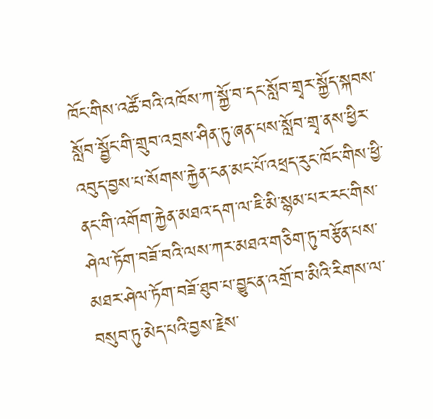ཁོང་གིས་འཚོ་བའི་འཁོས་ཀ་སྐྱོ་བ་དང་སློབ་གྲྭར་སྐྱོད་སྐབས་སློབ་སྦྱོང་གི་གྲུབ་འབྲས་ཤིན་ཏུ་ཞན་པས་སློབ་གྲྭ་ནས་ཕྱིར་འབུད་བྱས་པ་སོགས་རྐྱེན་ངན་མང་པོ་འཕྲད་རུང་ཁོང་གིས་ཕྱི་ནང་གི་འགོག་རྐྱེན་མཐའ་དག་ལ་ཇི་མི་སྙམ་པར་རང་གིས་ཤེལ་ཏོག་བཟོ་བའི་ལས་ཀར་མཐའ་གཅིག་ཏུ་བརྩོན་པས་མཐར་ཤེལ་ཏོག་བཟོ་ཐུབ་པ་བྱུང་ན་འགྲོ་བ་མིའི་རིགས་ལ་བསུབ་ཏུ་མེད་པའི་བྱས་རྗེས་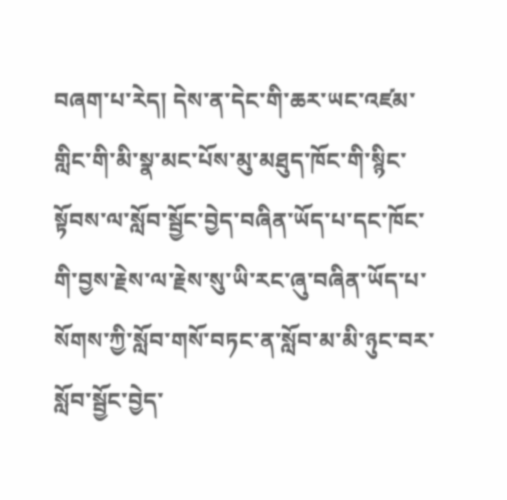བཞག་པ་རེད། དེས་ན་དེང་གི་ཆར་ཡང་འཛམ་གླིང་གི་མི་སྣ་མང་པོས་མུ་མཐུད་ཁོང་གི་སྙིང་སྟོབས་ལ་སློབ་སྦྱོང་བྱེད་བཞིན་ཡོད་པ་དང་ཁོང་གི་བྱས་རྗེས་ལ་རྗེས་སུ་ཡི་རང་ཞུ་བཞིན་ཡོད་པ་སོགས་ཀྱི་སློབ་གསོ་བཏང་ན་སློབ་མ་མི་ཉུང་བར་སློབ་སྦྱོང་བྱེད་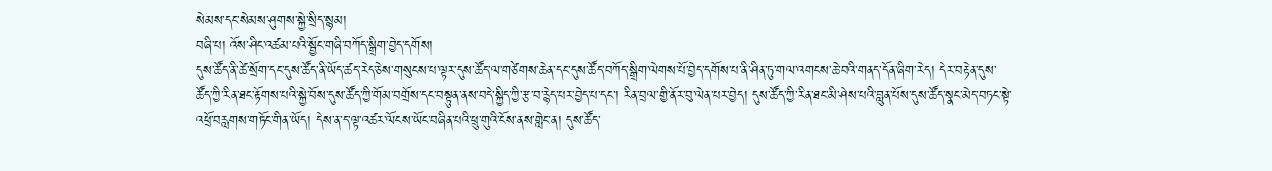སེམས་དང་སེམས་ཤུགས་སྐྱེ་སྲིད་སྙམ།
བཞི་པ། འོས་ཤིང་འཚམ་པའི་སྦྱོང་གཞི་བཀོད་སྒྲིག་བྱེད་དགོས།
དུས་ཚོད་ནི་ཚེ་སྲོག་དང་དུས་ཚོད་ནི་ཡོད་ཚད་རེད་ཅེས་གསུངས་པ་ལྟར་དུས་ཚོད་ལ་གཙེགས་ཆེན་དང་དུས་ཚོད་བཀོད་སྒྲིག་ལེགས་པོ་བྱེད་དགོས་པ་ནི་ཤིན་ཏུ་གལ་འགངས་ཆེ་བའི་གནད་དོན་ཞིག་རེད། དེར་བརྟེན་དུས་ཚོད་ཀྱི་རིན་ཐང་རྟོགས་པའི་སྐྱེ་བོས་དུས་ཚོད་ཀྱི་གོམ་བགྲོས་དང་བསྟུན་ནས་བདེ་སྐྱིད་ཀྱི་རྩ་བ་རྙེད་པར་བྱེད་པ་དང་། རིན་བྲལ་གྱི་ནོར་བུ་ལེན་པར་བྱེད། དུས་ཚོད་ཀྱི་རིན་ཐང་མི་ཤེས་པའི་བླུན་པོས་དུས་ཚོད་སྣང་མེད་བཏང་སྟེ་འཕྲོ་བརླགས་གཏོང་གིན་ཡོད། དེས་ན་ད་ལྟ་འཚར་ལོངས་ཡོང་བཞིན་པའི་ཕྲུ་གུའི་ངོས་ནས་གླེང་ན། དུས་ཚོད་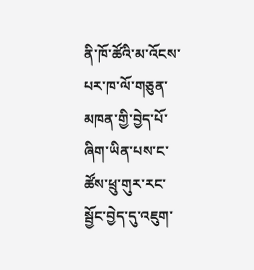ནི་ཁོ་ཚོའི་མ་འོངས་པར་ཁ་ལོ་གཅུན་མཁན་གྱི་བྱེད་པོ་ཞིག་ཡིན་པས་ང་ཚོས་ཕྲུ་གུར་རང་སྦྱོང་བྱེད་དུ་འཇུག་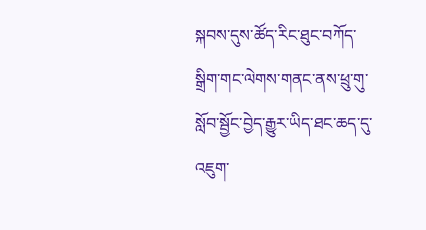སྐབས་དུས་ཚོད་རིང་ཐུང་བཀོད་སྒྲིག་གང་ལེགས་གནང་ནས་ཕྲུ་གུ་སློབ་སྦྱོང་བྱེད་རྒྱུར་ཡིད་ཐང་ཆད་དུ་འཇུག་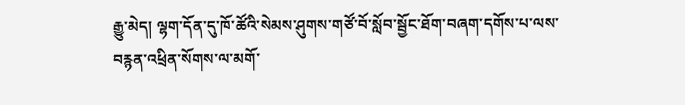རྒྱུ་མེད། ལྷག་དོན་དུ་ཁོ་ཚོའི་སེམས་ཤུགས་གཙོ་བོ་སློབ་སྦྱོང་ཐོག་བཞག་དགོས་པ་ལས་བརྙན་འཕྲིན་སོགས་ལ་མགོ་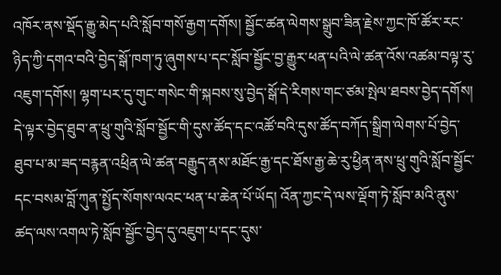འཁོར་ནས་སྡོད་རྒྱུ་མེད་པའི་སློབ་གསོ་རྒྱག་དགོས། སྦྱོང་ཚན་ལེགས་སྒྲུབ་ཟིན་རྗེས་ཀྱང་ཁོ་ཚོར་རང་ཉིད་ཀྱི་དགའ་བའི་བྱེད་སྒོ་ཁག་ཏུ་ཞུགས་པ་དང་སློབ་སྦྱོང་བྱ་རྒྱུར་ཕན་པའི་ལེ་ཚན་འོས་འཚམ་བལྟ་རུ་འཇུག་དགོས། ལྷག་པར་དུ་གུང་གསེང་གི་སྐབས་སུ་བྱེད་སྒོ་དེ་རིགས་གང་ཙམ་སྤེལ་ཐབས་བྱེད་དགོས། དེ་ལྟར་བྱེད་ཐུབ་ན་ཕྲུ་གུའི་སློབ་སྦྱོང་གི་དུས་ཚོད་དང་འཚོ་བའི་དུས་ཚོད་བཀོད་སྒྲིག་ལེགས་པོ་བྱེད་ཐུབ་པ་མ་ཟད་བརྙན་འཕྲིན་ལེ་ཚན་བརྒྱུད་ནས་མཐོང་རྒྱ་དང་ཐོས་རྒྱ་ཆེ་རུ་ཕྱིན་ནས་ཕྲུ་གུའི་སློབ་སྦྱོང་དང་བསམ་བློ་ཀུན་སྤྱོད་སོགས་ལའང་ཕན་པ་ཆེན་པོ་ཡོད། འོན་ཀྱང་དེ་ལས་ལྡོག་ཏེ་སློབ་མའི་ནུས་ཚད་ལས་འགལ་ཏེ་སློབ་སྦྱོང་བྱེད་དུ་འཇུག་པ་དང་དུས་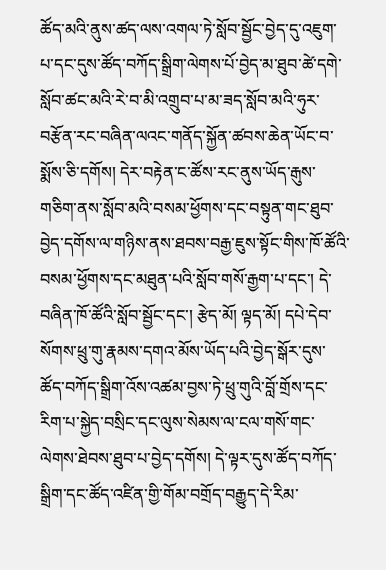ཚོད་མའི་ནུས་ཚད་ལས་འགལ་ཏེ་སློབ་སྦྱོང་བྱེད་དུ་འཇུག་པ་དང་དུས་ཚོད་བཀོད་སྒྲིག་ལེགས་པོ་བྱེད་མ་ཐུབ་ཚེ་དགེ་སློབ་ཚང་མའི་རེ་བ་མི་འགྲུབ་པ་མ་ཟད་སློབ་མའི་ཧུར་བརྩོན་རང་བཞིན་ལའང་གནོད་སྐྱོན་ཚབས་ཆེན་ཡོང་བ་སྨོས་ཅི་དགོས། དེར་བརྟེན་ང་ཚོས་རང་ནུས་ཡོད་རྒུས་གཅིག་ནས་སློབ་མའི་བསམ་ཕྱོགས་དང་བསྟུན་གང་ཐུབ་བྱེད་དགོས་ལ་གཉིས་ནས་ཐབས་བརྒྱ་ཇུས་སྟོང་གིས་ཁོ་ཚོའི་བསམ་ཕྱོགས་དང་མཐུན་པའི་སློབ་གསོ་རྒྱག་པ་དང་། དེ་བཞིན་ཁོ་ཚོའི་སློབ་སྦྱོང་དང་། རྩེད་མོ། ལྟད་མོ། དཔེ་དེབ་སོགས་ཕྲུ་གུ་རྣམས་དགའ་མོས་ཡོད་པའི་བྱེད་སྒོར་དུས་ཚོད་བཀོད་སྒྲིག་འོས་འཚམ་བྱས་ཏེ་ཕྲུ་གུའི་བློ་གྲོས་དང་རིག་པ་སྐྱེད་བསྲིང་དང་ལུས་སེམས་ལ་ངལ་གསོ་གང་ལེགས་ཐེབས་ཐུབ་པ་བྱེད་དགོས། དེ་ལྟར་དུས་ཚོད་བཀོད་སྒྲིག་དང་ཚོད་འཛིན་གྱི་གོམ་བགྲོད་བརྒྱུད་དེ་རིམ་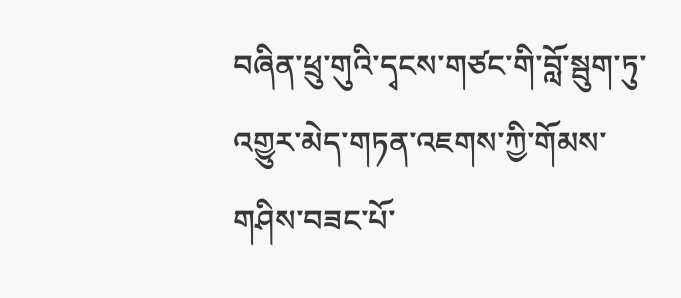བཞིན་ཕྲུ་གུའི་དྭངས་གཙང་གི་བློ་སྦུག་ཏུ་འགྱུར་མེད་གཏན་འཇགས་ཀྱི་གོམས་གཤིས་བཟང་པོ་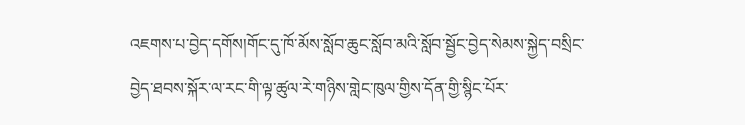འཇགས་པ་བྱེད་དགོས།གོང་དུ་ཁོ་མོས་སློབ་ཆུང་སློབ་མའི་སློབ་སྦྱོང་བྱེད་སེམས་སྐྱེད་བསྲིང་བྱེད་ཐབས་སྐོར་ལ་རང་གི་ལྟ་ཚུལ་རེ་གཉིས་གླེང་ཁུལ་གྱིས་དོན་གྱི་སྙིང་པོར་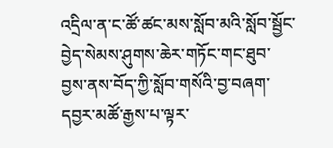འདྲིལ་ན་ང་ཚོ་ཚང་མས་སློབ་མའི་སློབ་སྦྱོང་བྱེད་སེམས་ཤུགས་ཆེར་གཏོང་གང་ཐུབ་བྱས་ནས་བོད་ཀྱི་སློབ་གསོའི་བྱ་བཞག་དབྱར་མཚོ་རྒྱས་པ་ལྟར་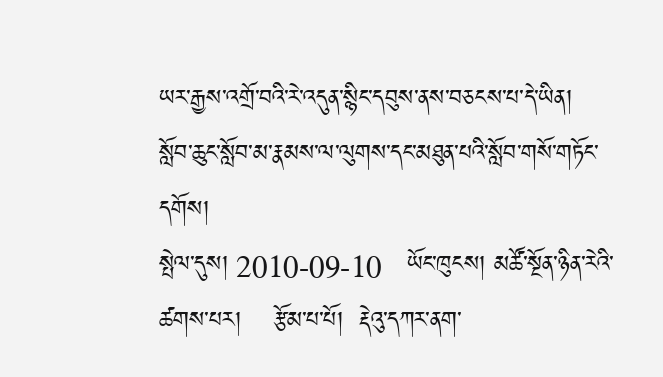ཡར་རྒྱས་འགྲོ་བའི་རེ་འདུན་སྙིང་དབུས་ནས་བཅངས་པ་དེ་ཡིན།
སློབ་ཆུང་སློབ་མ་རྣམས་ལ་ལུགས་དང་མཐུན་པའི་སློབ་གསོ་གཏོང་དགོས།
སྤེལ་དུས། 2010-09-10   ཡོང་ཁུངས། མཚོ་སྔོན་ཉིན་རེའི་ཚགས་པར།    རྩོམ་པ་པོ།  རྡེའུ་དཀར་ནག་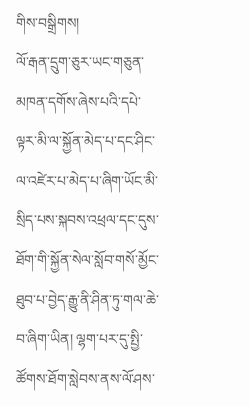གིས་བསྒྲིགས།
ལོ་རྒན་དྲུག་ཅུར་ཡང་གཅུན་མཁན་དགོས་ཞེས་པའི་དཔེ་ལྟར་མི་ལ་སྐྱོན་མེད་པ་དང་ཤིང་ལ་འཛེར་པ་མེད་པ་ཞིག་ཡོང་མི་སྲིད་པས་སྐབས་འཕྲལ་དང་དུས་ཐོག་གི་སྐྱོན་སེལ་སློབ་གསོ་མྱོང་ཐུབ་པ་བྱེད་རྒྱུ་ནི་ཤིན་ཏུ་གལ་ཆེ་བ་ཞིག་ཡིན། ལྷག་པར་དུ་སྤྱི་ཚོགས་ཐོག་སླེབས་ནས་ལོ་ཤས་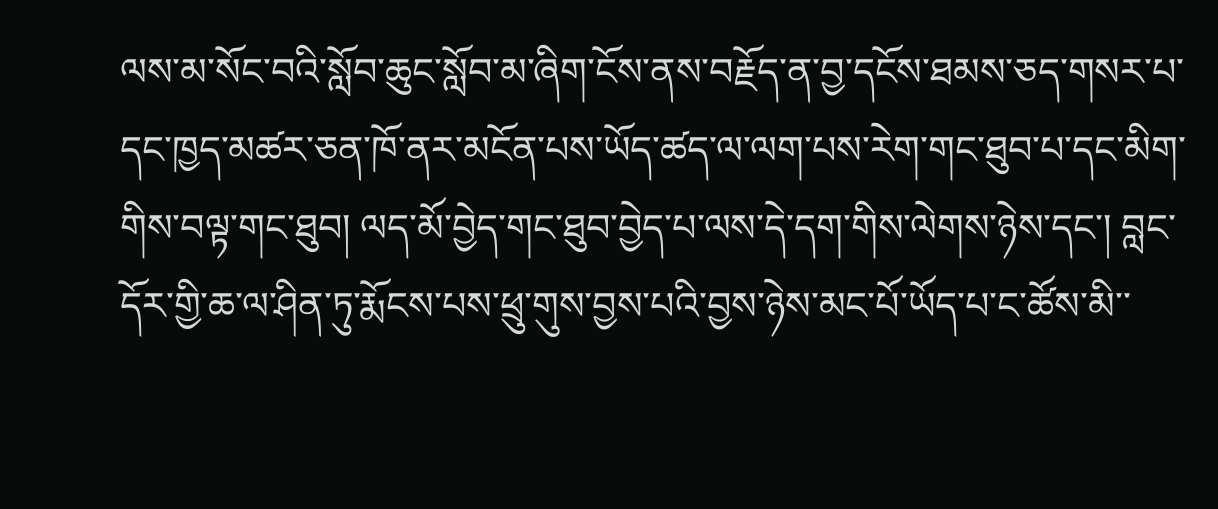ལས་མ་སོང་བའི་སློབ་ཆུང་སློབ་མ་ཞིག་ངོས་ནས་བརྗོད་ན་བྱ་དངོས་ཐམས་ཅད་གསར་པ་དང་ཁྱད་མཚར་ཅན་ཁོ་ནར་མངོན་པས་ཡོད་ཚད་ལ་ལག་པས་རེག་གང་ཐུབ་པ་དང་མིག་གིས་བལྟ་གང་ཐུབ། ལད་མོ་བྱེད་གང་ཐུབ་བྱེད་པ་ལས་དེ་དག་གིས་ལེགས་ཉེས་དང་། བླང་དོར་གྱི་ཆ་ལ་ཤིན་ཏུ་རྨོངས་པས་ཕྲུ་གུས་བྱས་པའི་བྱས་ཉེས་མང་པོ་ཡོད་པ་ང་ཚོས་མི་་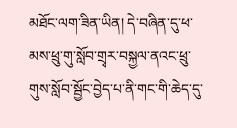མཐོང་ལག་ཟིན་ཡིན། དེ་བཞིན་དུ་ཕ་མས་ཕྲུ་གུ་སློབ་གྲྭར་བསྐྱལ་ནའང་ཕྲུ་གུས་སློབ་སྦྱོང་བྱེད་པ་ནི་གང་གི་ཆེད་དུ་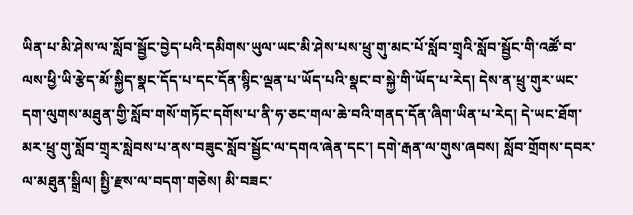ཡིན་པ་མི་ཤེས་ལ་སློབ་སྦྱོང་བྱེད་པའི་དམིགས་ཡུལ་ཡང་མི་ཤེས་པས་ཕྲུ་གུ་མང་པོ་སློབ་གྲྭའི་སློབ་སྦྱོང་གི་འཚོ་བ་ལས་ཕྱི་ཡི་རྩེད་མོ་སྐྱིད་སྣང་དོད་པ་དང་དོན་སྙིང་ལྡན་པ་ཡོད་པའི་སྣང་བ་སྐྱེ་གི་ཡོད་པ་རེད། དེས་ན་ཕྲུ་གུར་ཡང་དག་ལུགས་མཐུན་གྱི་སློབ་གསོ་གཏོང་དགོས་པ་ནི་ཧ་ཅང་གལ་ཆེ་བའི་གནད་དོན་ཞིག་ཡིན་པ་རེད། དེ་ཡང་ཐོག་མར་ཕྲུ་གུ་སློབ་གྲྭར་སླེབས་པ་ནས་བཟུང་སློབ་སྦྱོང་ལ་དགའ་ཞེན་དང་། དགེ་རྒན་ལ་གུས་ཞབས། སློབ་གྲོགས་དབར་ལ་མཐུན་སྒྲིལ། སྤྱི་རྫས་ལ་བདག་གཅེས། མི་བཟང་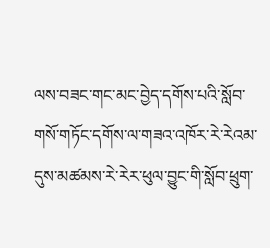ལས་བཟང་གང་མང་བྱེད་དགོས་པའི་སློབ་གསོ་གཏོང་དགོས་ལ་གཟའ་འཁོར་རེ་རེའམ་དུས་མཚམས་རེ་རེར་ཕུལ་བྱུང་གི་སློབ་ཕྲུག་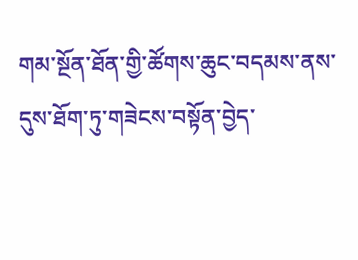གམ་སྔོན་ཐོན་གྱི་ཚོགས་ཆུང་བདམས་ནས་དུས་ཐོག་ཏུ་གཟེངས་བསྟོན་བྱེད་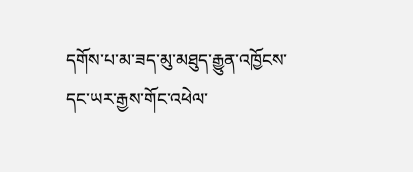དགོས་པ་མ་ཟད་མུ་མཐུད་རྒྱུན་འཁྱོངས་དང་ཡར་རྒྱས་གོང་འཕེལ་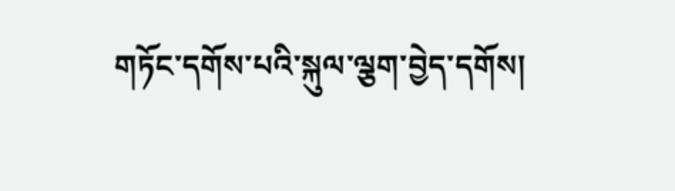གཏོང་དགོས་པའི་སྐུལ་ལྕག་བྱེད་དགོས།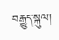བརྒྱུད་སྐུལ།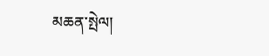མཆན་སྤེལ།